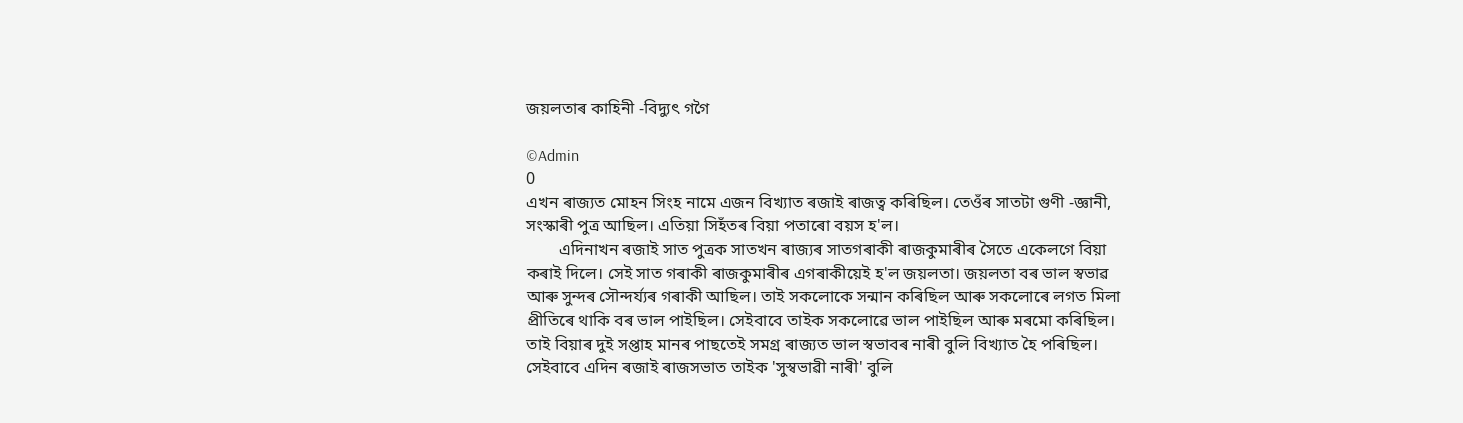জয়লতাৰ কাহিনী -বিদ্যুৎ গগৈ

©Admin
0
এখন ৰাজ্যত মোহন সিংহ নামে এজন বিখ্যাত ৰজাই ৰাজত্ব কৰিছিল। তেওঁৰ সাতটা গুণী -জ্ঞানী, সংস্কাৰী পুত্র আছিল। এতিয়া সিহঁতৰ বিয়া পতাৰো বয়স হ'ল।
        এদিনাখন ৰজাই সাত পুত্রক সাতখন ৰাজ্যৰ সাতগৰাকী ৰাজকুমাৰীৰ সৈতে একেলগে বিয়া কৰাই দিলে। সেই সাত গৰাকী ৰাজকুমাৰীৰ এগৰাকীয়েই হ'ল জয়লতা। জয়লতা বৰ ভাল স্বভাৱ আৰু সুন্দৰ সৌন্দর্য্যৰ গৰাকী আছিল। তাই সকলোকে সন্মান কৰিছিল আৰু সকলোৰে লগত মিলা প্রীতিৰে থাকি বৰ ভাল পাইছিল। সেইবাবে তাইক সকলোৱে ভাল পাইছিল আৰু মৰমো কৰিছিল। তাই বিয়াৰ দুই সপ্তাহ মানৰ পাছতেই সমগ্র ৰাজ্যত ভাল স্বভাবৰ নাৰী বুলি বিখ্যাত হৈ পৰিছিল। সেইবাবে এদিন ৰজাই ৰাজসভাত তাইক 'সুস্বভাৱী নাৰী' বুলি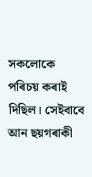সকলোকে পৰিচয় কৰাই দিছিল। সেইবাবে আন ছয়গৰাকী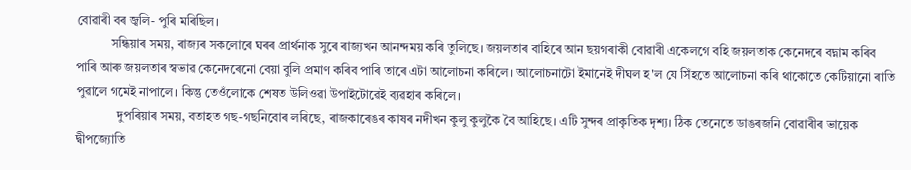বোৱাৰী বৰ জ্বলি- পুৰি মৰিছিল।
           সন্ধিয়াৰ সময়, ৰাজ্যৰ সকলোৰে ঘৰৰ প্রার্থনাক সুৰে ৰাজ্যখন আনন্দময় কৰি তুলিছে। জয়লতাৰ বাহিৰে আন ছয়গৰাকী বোৱাৰী একেলগে বহি জয়লতাক কেনেদৰে বদ্নাম কৰিব পাৰি আৰু জয়লতাৰ স্বভাৱ কেনেদৰেনো বেয়া বুলি প্রমাণ কৰিব পাৰি তাৰে এটা আলোচনা কৰিলে। আলোচনাটো ইমানেই দীঘল হ'ল যে সিঁহতে আলোচনা কৰি থাকোতে কেটিয়ানো ৰাতি পুৱালে গমেই নাপালে। কিন্তু তেওঁলোকে শেষত উলিওৱা উপাইটোৱেই ব্যৱহাৰ কৰিলে।
             দুপৰিয়াৰ সময়, বতাহত গছ-গছনিবোৰ লৰিছে, ৰাজকাৰেঙৰ কাষৰ নদীখন কুলু কুলুকৈ বৈ আহিছে। এটি সুন্দৰ প্রাকৃতিক দৃশ্য। ঠিক তেনেতে ডাঙৰজনি বোৱাৰীৰ ভায়েক দ্বীপজ্যোতি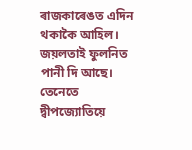ৰাজকাৰেঙত এদিন থকাকৈ আহিল। জয়লতাই ফুলনিত পানী দি আছে। তেনেতে দ্বীপজ্যোতিয়ে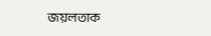জয়লতাক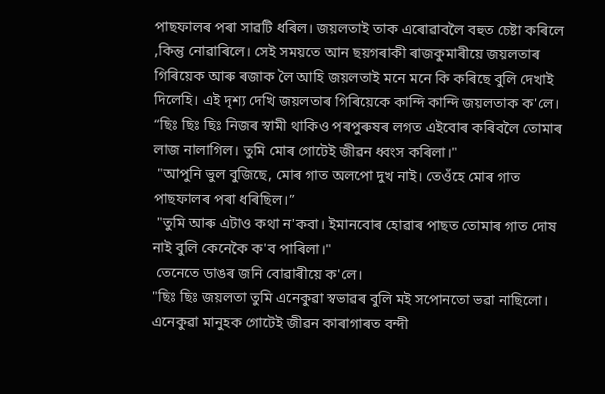পাছফালৰ পৰা সাৱটি ধৰিল। জয়লতাই তাক এৰোৱাবলৈ বহুত চেষ্টা কৰিলে ,কিন্তু নোৱাৰিলে। সেই সময়তে আন ছয়গৰাকী ৰাজকুমাৰীয়ে জয়লতাৰ গিৰিয়েক আৰু ৰজাক লৈ আহি জয়লতাই মনে মনে কি কৰিছে বুলি দেখাই দিলেহি। এই দৃশ্য দেখি জয়লতাৰ গিৰিয়েকে কান্দি কান্দি জয়লতাক ক'লে।
“ছিঃ ছিঃ ছিঃ নিজৰ স্বামী থাকিও পৰপুৰুষৰ লগত এইবোৰ কৰিবলৈ তোমাৰ লাজ নালাগিল। তুমি মোৰ গোটেই জীৱন ধ্বংস কৰিলা।"
 "আপুনি ভুল বুজিছে, মোৰ গাত অলপো দুখ নাই। তেওঁহে মোৰ গাত পাছফালৰ পৰা ধৰিছিল।”
 "তুমি আৰু এটাও কথা ন'কবা। ইমানবোৰ হোৱাৰ পাছত তোমাৰ গাত দোষ নাই বুলি কেনেকৈ ক'ব পাৰিলা।"
 তেনেতে ডাঙৰ জনি বোৱাৰীয়ে ক'লে।
"ছিঃ ছিঃ জয়লতা তুমি এনেকুৱা স্বভাৱৰ বুলি মই সপোনতো ভৱা নাছিলো। এনেকুৱা মানুহক গোটেই জীৱন কাৰাগাৰত বন্দী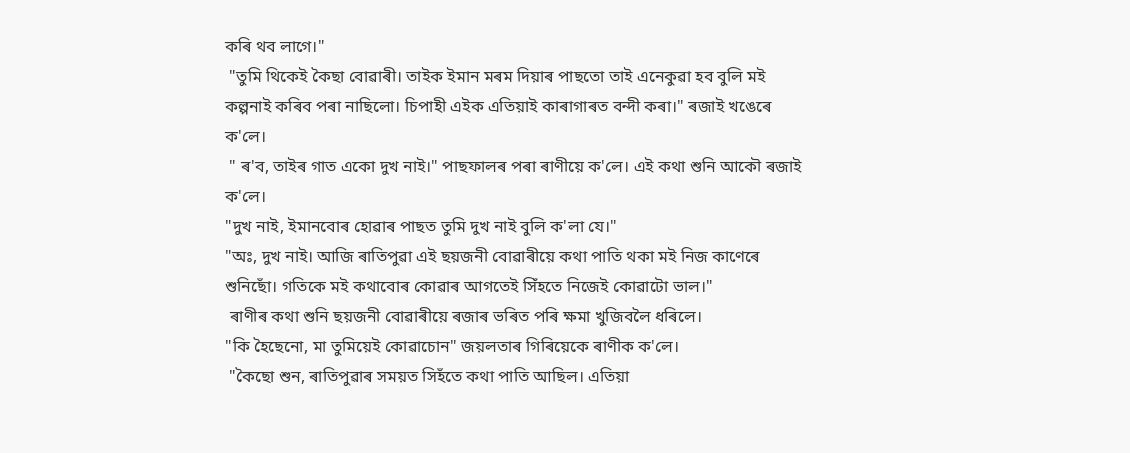কৰি থব লাগে।"
 "তুমি থিকেই কৈছা বোৱাৰী। তাইক ইমান মৰম দিয়াৰ পাছতো তাই এনেকুৱা হব বুলি মই কল্পনাই কৰিব পৰা নাছিলো। চিপাহী এইক এতিয়াই কাৰাগাৰত বন্দী কৰা।" ৰজাই খঙেৰে ক'লে।
 " ৰ'ব, তাইৰ গাত একো দুখ নাই।" পাছফালৰ পৰা ৰাণীয়ে ক'লে। এই কথা শুনি আকৌ ৰজাই ক'লে।
"দুখ নাই, ইমানবোৰ হোৱাৰ পাছত তুমি দুখ নাই বুলি ক'লা যে।"
"অঃ, দুখ নাই। আজি ৰাতিপুৱা এই ছয়জনী বোৱাৰীয়ে কথা পাতি থকা মই নিজ কাণেৰে শুনিছোঁ। গতিকে মই কথাবোৰ কোৱাৰ আগতেই সিঁহতে নিজেই কোৱাটো ভাল।"
 ৰাণীৰ কথা শুনি ছয়জনী বোৱাৰীয়ে ৰজাৰ ভৰিত পৰি ক্ষমা খুজিবলৈ ধৰিলে।
"কি হৈছেনো, মা তুমিয়েই কোৱাচোন" জয়লতাৰ গিৰিয়েকে ৰাণীক ক'লে।
 "কৈছো শুন, ৰাতিপুৱাৰ সময়ত সিহঁতে কথা পাতি আছিল। এতিয়া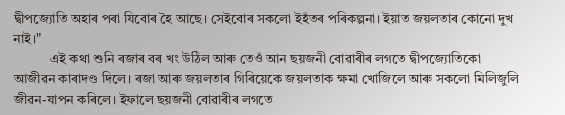দ্বীপজ্যোতি অহাৰ পৰা যিবোৰ হৈ আছে। সেইবোৰ সকলো ইহঁতৰ পৰিকল্পনা। ইয়াত জয়লতাৰ কোনো দুখ নাই।"
           এই কথা শুনি ৰজাৰ বৰ খং উঠিল আৰু তেওঁ আন ছয়জনী বোৱাৰীৰ লগতে দ্বীপজ্যোতিকো আজীৱন কাৰাদণ্ড দিলে। ৰজা আৰু জয়লতাৰ গিৰিয়েকে জয়লতাক ক্ষমা খোজিলে আৰু সকলো মিলিজুলি জীৱন-যাপন কৰিলে। ইফালে ছয়জনী বোৱাৰীৰ লগতে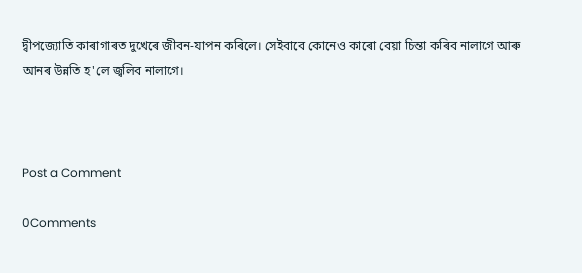দ্বীপজ্যোতি কাৰাগাৰত দুখেৰে জীবন-যাপন কৰিলে। সেইবাবে কোনেও কাৰো বেয়া চিন্তা কৰিব নালাগে আৰু আনৰ উন্নতি হ'লে জ্বলিব নালাগে।



Post a Comment

0Comments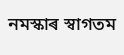নমস্কাৰ স্বাগতম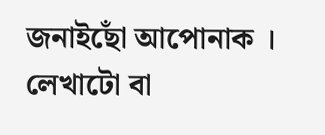জনাইছোঁ আপোনাক । লেখাটো বা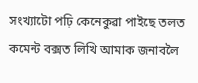সংখ্যাটো পঢ়ি কেনেকুৱা পাইছে তলত কমেন্ট বক্সত লিখি আমাক জনাবলৈ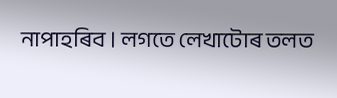নাপাহৰিব । লগতে লেখাটোৰ তলত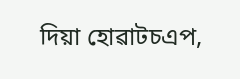দিয়া হোৱাটচএপ,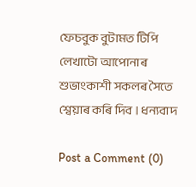ফেচবুক বুটামত টিপি লেখাটো আপোনাৰ শুভাংকাশী সকলৰ সৈতে শ্বেয়াৰ কৰি দিব । ধন্যবাদ

Post a Comment (0)